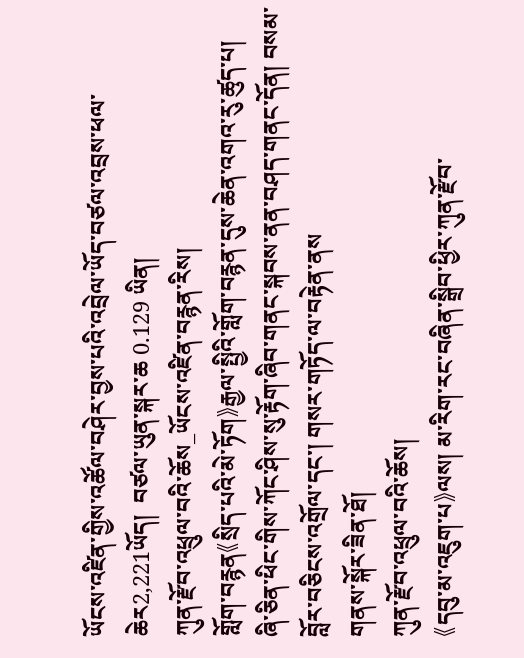ཡོངས་འཛིན་གྱིས་འཚོལ་བཤེར་བྱས་པའི་འབྲེལ་ཡོད་བཙལ་འབྲས་ཕལ་ཆེར2,221ཡོད།  བཙལ་ཡུན་སྐར་ཆ 0.129 ཡིན།
ཀུན་རྫོབ་འཕྲུལ་བའི་ཆོས_ཡོངས་འཛིན་བརྙན་རིས།
གློག་བརྙན《སྲིད་པའི་མེ་ཏོག》རྒྱལ་སྤྱིའི་གློག་བརྙན་དུས་ཆེན་འགའ་རུ་ཚུད་པ།
ཞི་ཅིན་ཕིང་གིས་ཀོང་ཤིས་སུ་རྟོག་ཞིབ་གནང་སྐབས་ནན་བཤད་གནང་དོན། བསམ་བློར་བཅིངས་འགྲོལ་དང་། གསར་གཏོད་ལ་བརྟེན་ནས
གནས་སྐོར་ཟིན་ཐོ།
ཀུན་རྫོབ་འཕྲུལ་བའི་ཆོས།
《དབུ་མ་འཇུག་པ》ལས། མ་རིག་རང་བཞིན་སྒྲིབ་ཕྱིར་ཀུན་རྫོབ་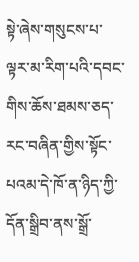སྟེ་ཞེས་གསུངས་པ་ལྟར་མ་རིག་པའི་དབང་གིས་ཆོས་ཐམས་ཅད་རང་བཞིན་གྱིས་སྟོང་པའམ་དེ་ཁོ་ན་ཉིད་ཀྱི་དོན་སྒྲིབ་ནས་སྒྲོ་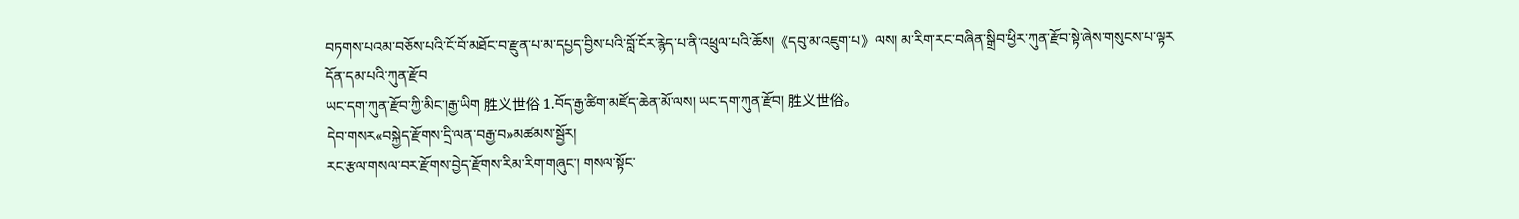བཏགས་པའམ་བཅོས་པའི་ངོ་བོ་མཐོང་བ་རྫུན་པ་མ་དཔྱད་བྱིས་པའི་བློ་ངོར་རྙེད་པ་ནི་འཕྲུལ་པའི་ཆོས།《དབུ་མ་འཇུག་པ》ལས། མ་རིག་རང་བཞིན་སྒྲིབ་ཕྱིར་ཀུན་རྫོབ་སྟེ་ཞེས་གསུངས་པ་ལྟར
དོན་དམ་པའི་ཀུན་རྫོབ
ཡང་དག་ཀུན་རྫོབ་ཀྱི་མིང་།རྒྱ་ཡིག 胜义世俗 1.བོད་རྒྱ་ཚིག་མཛོད་ཆེན་མོ་ལས། ཡང་དག་ཀུན་རྫོབ། 胜义世俗。
དེབ་གསར«བསྐྱེད་རྫོགས་དྲི་ལན་བརྒྱ་བ»མཚམས་སྦྱོར།
རང་རྩལ་གསལ་བར་རྫོགས་བྱེད་རྫོགས་རིམ་རིག་གཞུང་། གསལ་སྟོང་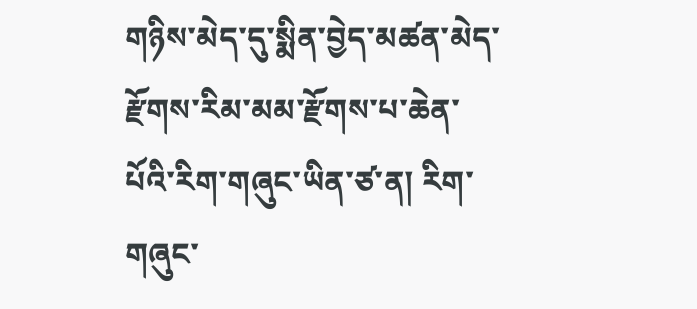གཉིས་མེད་དུ་སྨིན་བྱེད་མཚན་མེད་རྫོགས་རིམ་མམ་རྫོགས་པ་ཆེན་པོའི་རིག་གཞུང་ཡིན་ཙ་ན། རིག་གཞུང་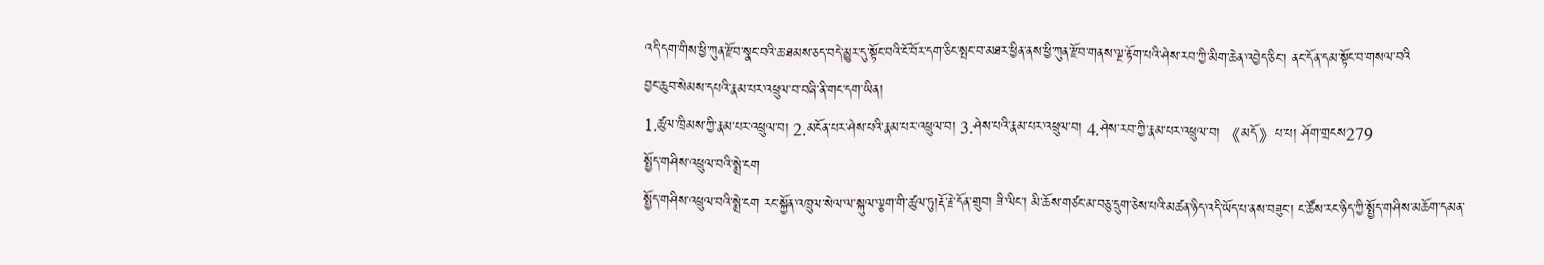འདི་དག་གིས་ཕྱི་ཀུན་རྫོབ་སྣང་བའི་ཆ་ཐམས་ཅད་བདེ་མྱུར་དུ་སྟོང་བའི་ངོ་བོར་དག་ཅིང་སྤང་བ་མཐར་ཕྱིན་ནས་ཕྱི་ཀུན་རྫོབ་གནས་ལྔ་རྟོག་པའི་ཤེས་རབ་ཀྱི་མིག་ཆེན་འབྱེད་ཅིང་། ནང་དོན་དམ་སྟོང་བ་གསལ་བའི
བྱང་ཆུབ་སེམས་དཔའི་རྣམ་པར་འཕྲུལ་བ་བཞི་ནི་གང་དག་ཡིན།
1.ཚུལ་ཁྲིམས་ཀྱི་རྣམ་པར་འཕྲུལ་བ། 2.མངོན་པར་ཤེས་པའི་རྣམ་པར་འཕྲུལ་བ། 3.ཤེས་པའི་རྣམ་པར་འཕྲུལ་བ། 4.ཤེས་རབ་ཀྱི་རྣམ་པར་འཕྲུལ་བ། 《མདོ》པ་པ། ཤོག་གྲངས279
སྤྱོད་གཤིས་འཕྲུལ་བའི་སྨྲེ་ངག
སྤྱོད་གཤིས་འཕྲུལ་བའི་སྨྲེ་ངག རང་སྐྱོན་འཁྲུལ་སེལ་ལ་སྐུལ་ལྕག་གི་ཚུལ་ཏུ།རྡོ་རྗེ་དོན་གྲུབ། ཟི་ལིང་། མི་ཆོས་གཙང་མ་བཅུ་དྲུག་ཅེས་པའི་མཚན་ཉིད་འདི་ཡོད་པ་ནས་བཟུང་། ང་ཚོས་རང་ཉིད་ཀྱི་སྤྱོད་གཤིས་མཆོག་དམན་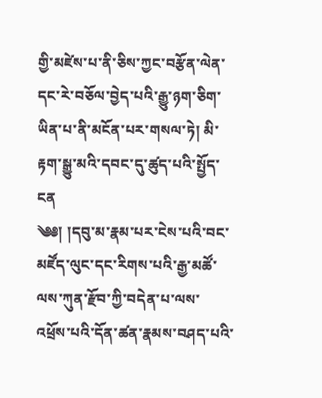གྱི་མཛེས་པ་ནི་ཅིས་ཀྱང་བརྩོན་ལེན་དང་རེ་བཅོལ་བྱེད་པའི་རྒྱུ་ཉག་ཅིག་ཡིན་པ་ནི་མངོན་པར་གསལ་ཏེ། མི་རྟག་སྒྱུ་མའི་དབང་དུ་ཚུད་པའི་སྤྱོད་ངན
༄༅། །དབུ་མ་རྣམ་པར་ངེས་པའི་བང་མཛོད་ལུང་དང་རིགས་པའི་རྒྱ་མཚོ་ལས་ཀུན་རྫོབ་ཀྱི་བདེན་པ་ལས་འཕྲོས་པའི་དོན་ཚན་རྣམས་བཤད་པའི་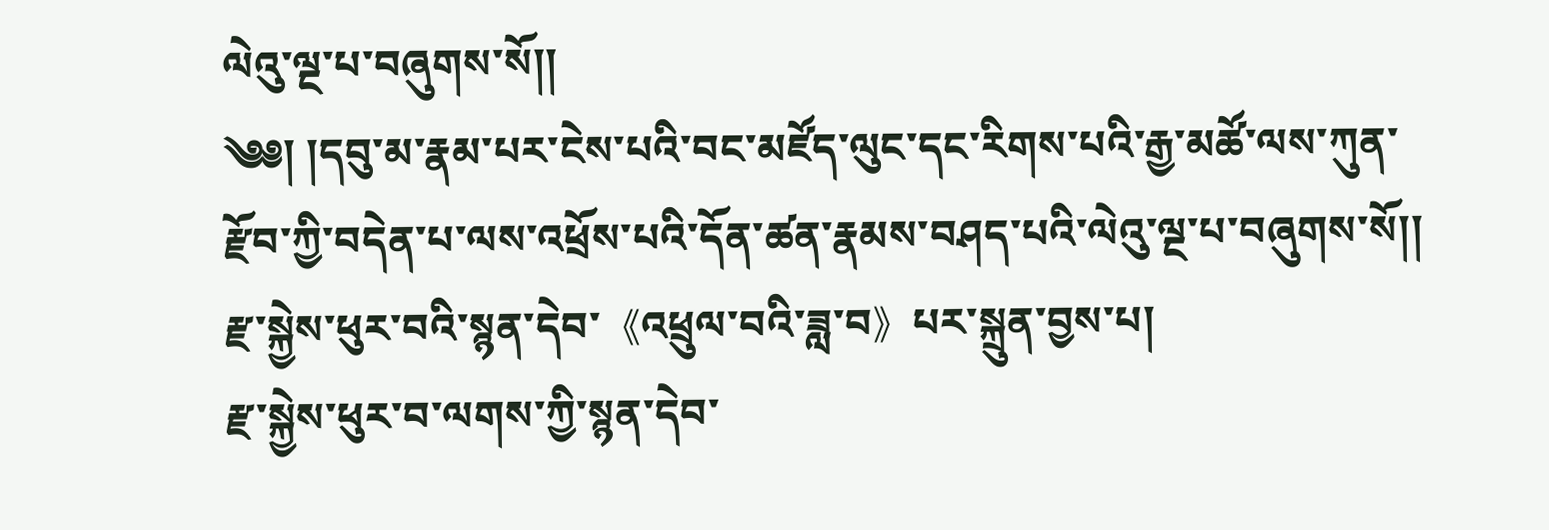ལེའུ་ལྔ་པ་བཞུགས་སོ།།
༄༅། །དབུ་མ་རྣམ་པར་ངེས་པའི་བང་མཛོད་ལུང་དང་རིགས་པའི་རྒྱ་མཚོ་ལས་ཀུན་རྫོབ་ཀྱི་བདེན་པ་ལས་འཕྲོས་པའི་དོན་ཚན་རྣམས་བཤད་པའི་ལེའུ་ལྔ་པ་བཞུགས་སོ།།
རྫ་སྐྱེས་ཕུར་བའི་སྙན་དེབ་《འཕྲུལ་བའི་ཟླ་བ》པར་སྐྲུན་བྱས་པ།
རྫ་སྐྱེས་ཕུར་བ་ལགས་ཀྱི་སྙན་དེབ་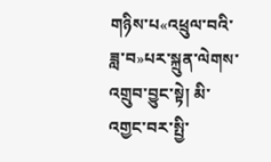གཉིས་པ«འཕྲུལ་བའི་ཟླ་བ»པར་སྐྲུན་ལེགས་འགྲུབ་བྱུང་སྟེ། མི་འགྱང་བར་སྤྱི་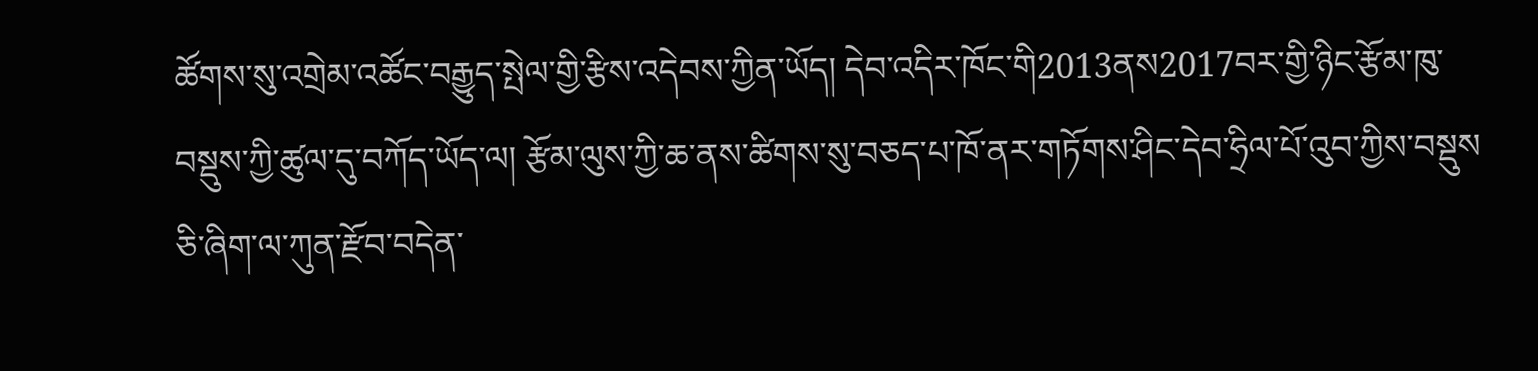ཚོགས་སུ་འགྲེམ་འཚོང་བརྒྱུད་སྤེལ་གྱི་རྩིས་འདེབས་ཀྱིན་ཡོད། དེབ་འདིར་ཁོང་གི2013ནས2017བར་གྱི་ཉིང་རྩོམ་ཁུ་བསྡུས་ཀྱི་ཚུལ་དུ་བཀོད་ཡོད་ལ། རྩོམ་ལུས་ཀྱི་ཆ་ནས་ཚིགས་སུ་བཅད་པ་ཁོ་ནར་གཏོགས་ཤིང་དེབ་ཧྲིལ་པོ་འུབ་ཀྱིས་བསྡུས
ཅི་ཞིག་ལ་ཀུན་རྫོབ་བདེན་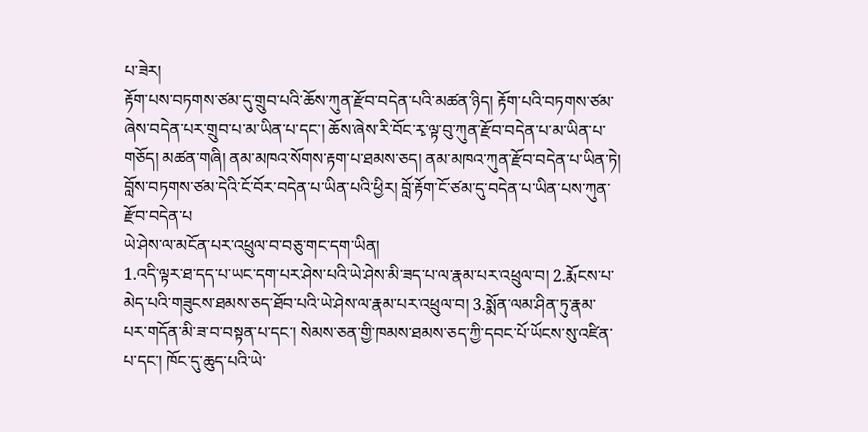པ་ཟེར།
རྟོག་པས་བཏགས་ཙམ་དུ་གྲུབ་པའི་ཆོས་ཀུན་རྫོབ་བདེན་པའི་མཚན་ཉིད། རྟོག་པའི་བཏགས་ཙམ་ཞེས་བདེན་པར་གྲུབ་པ་མ་ཡིན་པ་དང་། ཆོས་ཞེས་རི་བོང་རྭ་ལྟ་བུ་ཀུན་རྫོབ་བདེན་པ་མ་ཡིན་པ་གཅོད། མཚན་གཞི། ནམ་མཁའ་སོགས་རྟག་པ་ཐམས་ཅད། ནམ་མཁའ་ཀུན་རྫོབ་བདེན་པ་ཡིན་ཏེ། བློས་བཏགས་ཙམ་དེའི་ངོ་བོར་བདེན་པ་ཡིན་པའི་ཕྱིར། བློ་རྟོག་ངོ་ཙམ་དུ་བདེན་པ་ཡིན་པས་ཀུན་རྫོབ་བདེན་པ
ཡེ་ཤེས་ལ་མངོན་པར་འཕྲུལ་བ་བཅུ་གང་དག་ཡིན།
1.འདི་ལྟར་ཐ་དད་པ་ཡང་དག་པར་ཤེས་པའི་ཡེ་ཤེས་མི་ཟད་པ་ལ་རྣམ་པར་འཕྲུལ་བ། 2.རྨོངས་པ་མེད་པའི་གཟུངས་ཐམས་ཅད་ཐོབ་པའི་ཡེ་ཤེས་ལ་རྣམ་པར་འཕྲུལ་བ། 3.སྨོན་ལམ་ཤིན་ཏུ་རྣམ་པར་གདོན་མི་ཟ་བ་བསྟན་པ་དང་། སེམས་ཅན་གྱི་ཁམས་ཐམས་ཅད་ཀྱི་དབང་པོ་ཡོངས་སུ་འཛིན་པ་དང་། ཁོང་དུ་ཆུད་པའི་ཡེ་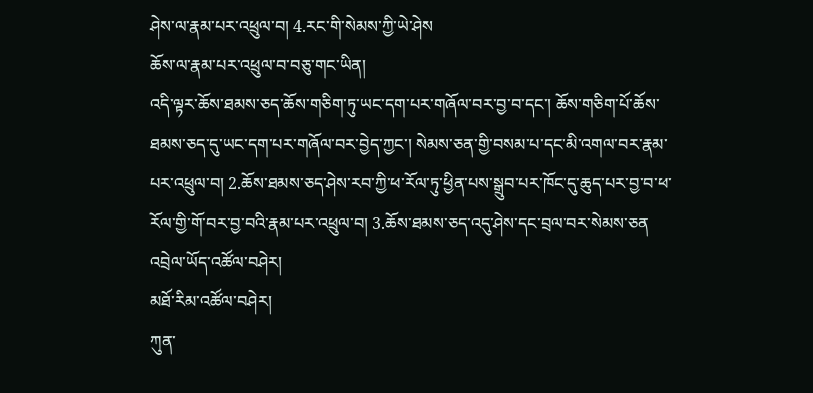ཤེས་ལ་རྣམ་པར་འཕྲུལ་བ། 4.རང་གི་སེམས་ཀྱི་ཡེ་ཤེས
ཆོས་ལ་རྣམ་པར་འཕྲུལ་བ་བཅུ་གང་ཡིན།
འདི་ལྟར་ཆོས་ཐམས་ཅད་ཆོས་གཅིག་ཏུ་ཡང་དག་པར་གཞོལ་བར་བྱ་བ་དང་། ཆོས་གཅིག་པོ་ཆོས་ཐམས་ཅད་དུ་ཡང་དག་པར་གཞོལ་བར་བྱེད་ཀྱང་། སེམས་ཅན་གྱི་བསམ་པ་དང་མི་འགལ་བར་རྣམ་པར་འཕྲུལ་བ། 2.ཆོས་ཐམས་ཅད་ཤེས་རབ་ཀྱི་ཕ་རོལ་ཏུ་ཕྱིན་པས་སྒྲུབ་པར་ཁོང་དུ་ཆུད་པར་བྱ་བ་ཕ་རོལ་གྱི་གོ་བར་བྱ་བའི་རྣམ་པར་འཕྲུལ་བ། 3.ཆོས་ཐམས་ཅད་འདུ་ཤེས་དང་བྲལ་བར་སེམས་ཅན
འབྲེལ་ཡོད་འཚོལ་བཤེར།
མཐོ་རིམ་འཚོལ་བཤེར།
ཀུན་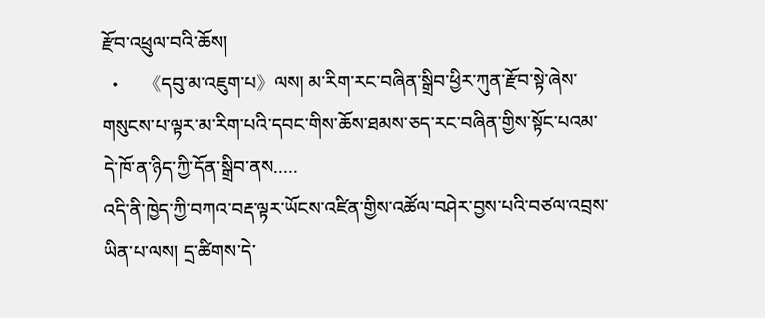རྫོབ་འཕྲུལ་བའི་ཆོས།
  •     《དབུ་མ་འཇུག་པ》ལས། མ་རིག་རང་བཞིན་སྒྲིབ་ཕྱིར་ཀུན་རྫོབ་སྟེ་ཞེས་གསུངས་པ་ལྟར་མ་རིག་པའི་དབང་གིས་ཆོས་ཐམས་ཅད་རང་བཞིན་གྱིས་སྟོང་པའམ་དེ་ཁོ་ན་ཉིད་ཀྱི་དོན་སྒྲིབ་ནས.....
འདི་ནི་ཁྱེད་ཀྱི་བཀའ་བརྡ་ལྟར་ཡོངས་འཛིན་གྱིས་འཚོལ་བཤེར་བྱས་པའི་བཙལ་འབྲས་ཡིན་པ་ལས། དྲ་ཚིགས་དེ་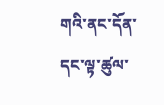གའི་ནང་དོན་དང་ལྟ་ཚུལ་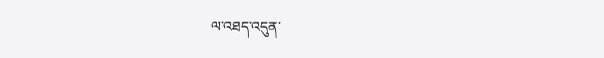ལ་འཐད་འདུན་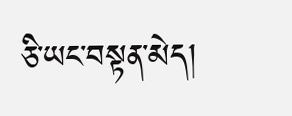ཅི་ཡང་བསྟན་མེད།